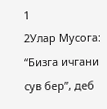1
2Улар Мусога: “Бизга ичгани сув бер”, деб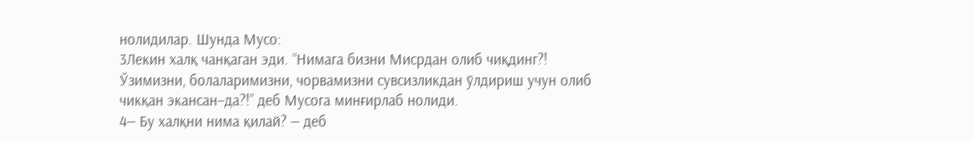нолидилар. Шунда Мусо:
3Лекин халқ чанқаган эди. “Нимага бизни Мисрдан олиб чиқдинг?! Ўзимизни, болаларимизни, чорвамизни сувсизликдан ўлдириш учун олиб чикқан экансан–да?!” деб Мусога минғирлаб нолиди.
4— Бу халқни нима қилай? — деб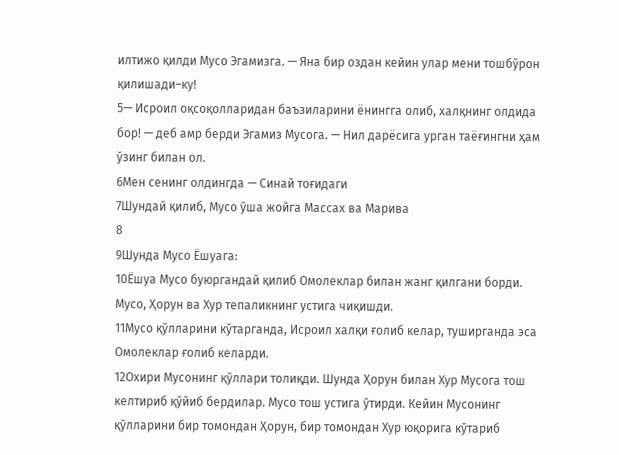илтижо қилди Мусо Эгамизга. — Яна бир оздан кейин улар мени тошбўрон қилишади–ку!
5— Исроил оқсоқолларидан баъзиларини ёнингга олиб, халқнинг олдида бор! — деб амр берди Эгамиз Мусога. — Нил дарёсига урган таёғингни ҳам ўзинг билан ол.
6Мен сенинг олдингда — Синай тоғидаги
7Шундай қилиб, Мусо ўша жойга Массах ва Марива
8
9Шунда Мусо Ёшуага:
10Ёшуа Мусо буюргандай қилиб Омолеклар билан жанг қилгани борди. Мусо, Ҳорун ва Хур тепаликнинг устига чиқишди.
11Мусо қўлларини кўтарганда, Исроил халқи ғолиб келар, туширганда эса Омолеклар ғолиб келарди.
12Охири Мусонинг қўллари толиқди. Шунда Ҳорун билан Хур Мусога тош келтириб қўйиб бердилар. Мусо тош устига ўтирди. Кейин Мусонинг қўлларини бир томондан Ҳорун, бир томондан Хур юқорига кўтариб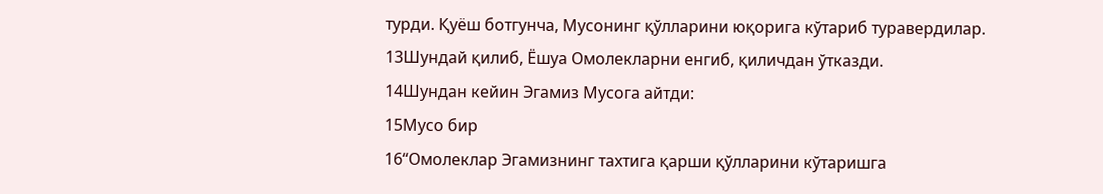турди. Қуёш ботгунча, Мусонинг қўлларини юқорига кўтариб туравердилар.
13Шундай қилиб, Ёшуа Омолекларни енгиб, қиличдан ўтказди.
14Шундан кейин Эгамиз Мусога айтди:
15Мусо бир
16“Омолеклар Эгамизнинг тахтига қарши қўлларини кўтаришга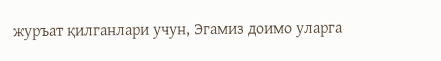журъат қилганлари учун, Эгамиз доимо уларга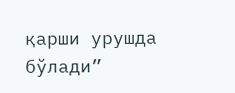қарши урушда бўлади”